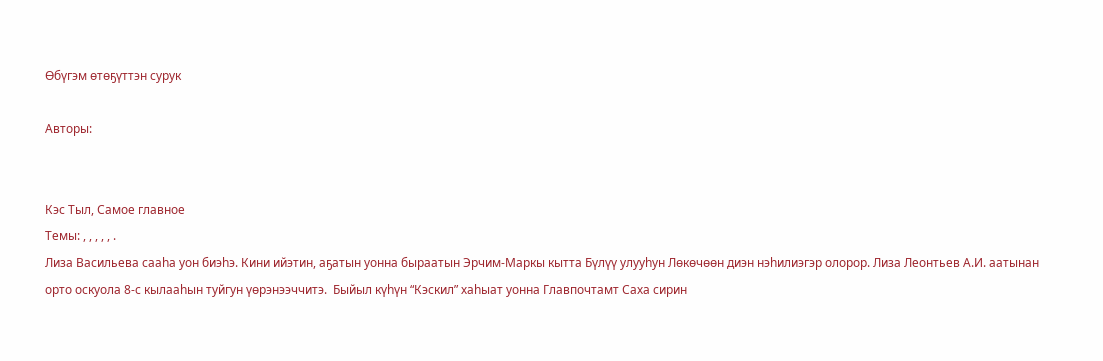Өбүгэм өтөҕүттэн сурук

Авторы:


Кэс Тыл, Самое главное
Темы: , , , , , .
Лиза Васильева сааһа уон биэһэ. Кини ийэтин, аҕатын уонна быраатын Эрчим-Маркы кытта Бүлүү улууһун Лөкөчөөн диэн нэһилиэгэр олорор. Лиза Леонтьев А.И. аатынан орто оскуола 8-с кылааһын туйгун үөрэнээччитэ.  Быйыл күһүн “Кэскил” хаһыат уонна Главпочтамт Саха сирин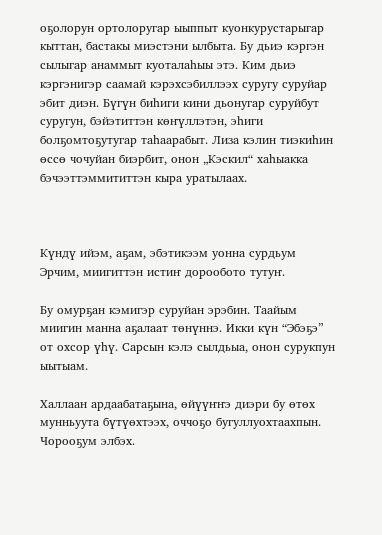оҕолорун ортолоругар ыыппыт куонкурустарыгар кыттан, бастакы миэстэни ылбыта. Бу дьиэ кэргэн сылыгар анаммыт куоталаһыы этэ. Ким дьиэ кэргэнигэр саамай кэрэхсэбиллээх суругу суруйар эбит диэн. Бүгүн биһиги кини дьонугар суруйбут суругун, бэйэтиттэн көҥүллэтэн, эһиги болҕомтоҕутугар таһаарабыт. Лиза кэлин тиэкиһин өссө чочуйан биэрбит, онон „Кэскил“ хаһыакка бэчээттэммититтэн кыра уратылаах.



Күндү ийэм, аҕам, эбэтикээм уонна сурдьум Эрчим, миигиттэн истиҥ дорообото тутуҥ.

Бу омурҕан кэмигэр суруйан эрэбин. Таайым миигин манна аҕалаат төнүннэ. Икки күн “Эбэҕэ” от охсор үһү. Сарсын кэлэ сылдьыа, онон сурукпун ыытыам.

Халлаан ардаабатаҕына, өйүүҥҥэ диэри бу өтөх мунньуута бүтүөхтээх, оччоҕо бугуллуохтаахпын. Чорооҕум элбэх.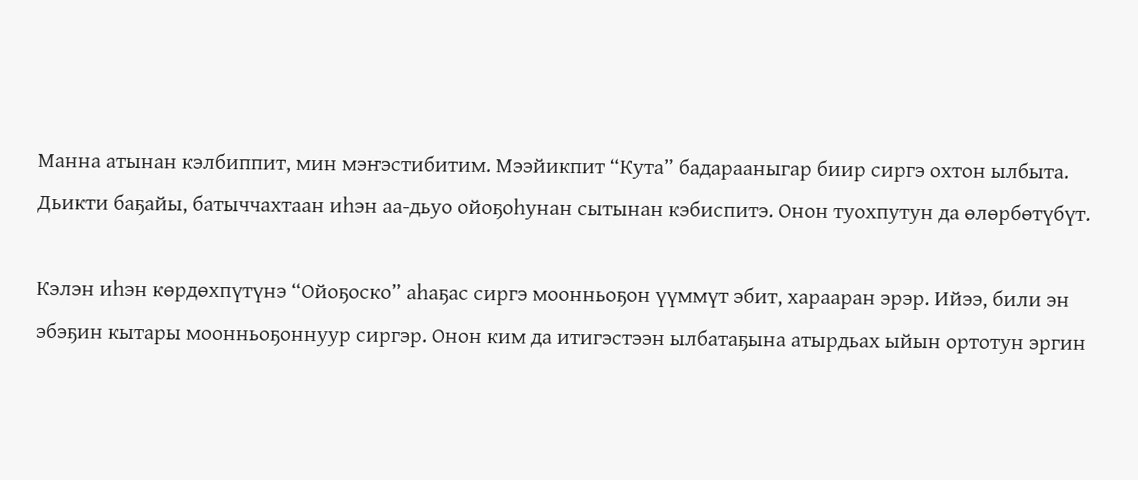Манна атынан кэлбиппит, мин мэҥэстибитим. Мээйикпит “Кута” бадарааныгар биир сиргэ охтон ылбыта. Дьикти баҕайы, батыччахтаан иһэн аа-дьуо ойоҕоһунан сытынан кэбиспитэ. Онон туохпутун да өлөрбөтүбүт.

Кэлэн иһэн көрдөхпүтүнэ “Ойоҕоско” аһаҕас сиргэ моонньоҕон үүммүт эбит, харааран эрэр. Ийээ, били эн эбэҕин кытары моонньоҕоннуур сиргэр. Онон ким да итигэстээн ылбатаҕына атырдьах ыйын ортотун эргин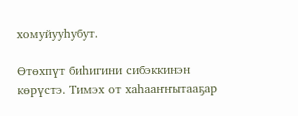хомуйууһубут.

Өтөхпүт биһигини сибэккинэн көрүстэ. Тимэх от хаһааҥҥытааҕар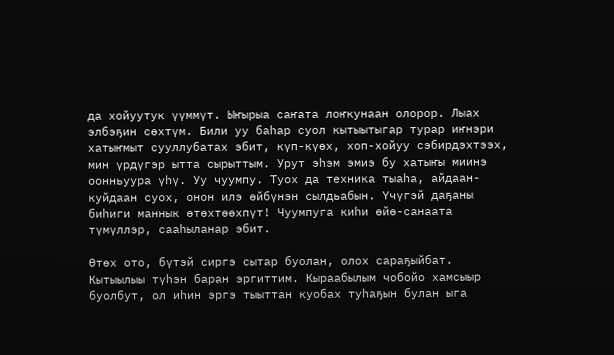да хойуутук үүммүт. Ыҥырыа саҥата лоҥкунаан олорор. Лыах элбэҕин сөхтүм. Били уу баһар суол кытыытыгар турар иҥнэри хатыҥмыт сууллубатах эбит, күп-күөх, хоп-хойуу сэбирдэхтээх, мин үрдүгэр ытта сырыттым. Урут эһэм эмиэ бу хатыҥы миинэ оонньуура үһү. Уу чуумпу. Туох да техника тыаһа, айдаан-куйдаан суох, онон илэ өйбүнэн сылдьабын. Үчүгэй даҕаны биһиги маннык өтөхтөөхпүт! Чуумпуга киһи өйө-санаата түмүллэр, сааһыланар эбит.

Өтөх ото, бүтэй сиргэ сытар буолан, олох сараҕыйбат. Кытыылыы түһэн баран эргиттим. Кыраабылым чобойо хамсыыр буолбут, ол иһин эргэ тыыттан куобах туһаҕын булан ыга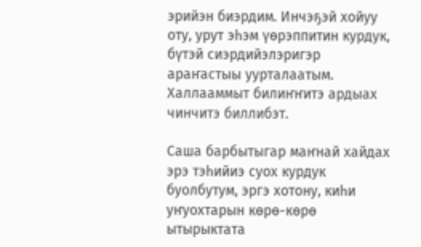эрийэн биэрдим. Инчэҕэй хойуу оту, урут эһэм үөрэппитин курдук, бүтэй сиэрдийэлэригэр араҥастыы уурталаатым. Халлааммыт билиҥҥитэ ардыах чинчитэ биллибэт.

Саша барбытыгар маҥнай хайдах эрэ тэһийиэ суох курдук буолбутум, эргэ хотону, киһи уҥуохтарын көрө-көрө ытырыктата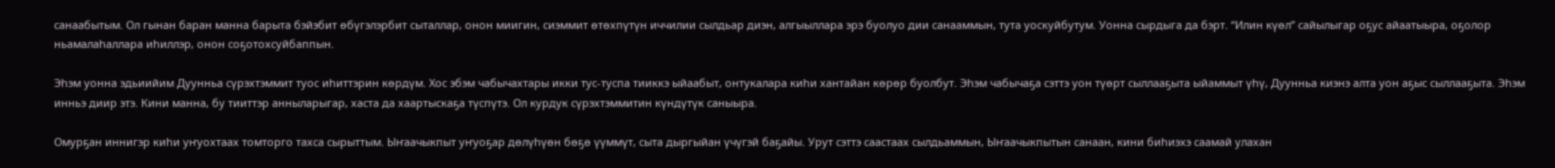санаабытым. Ол гынан баран манна барыта бэйэбит өбүгэлэрбит сыталлар, онон миигин, сиэммит өтөхпүтүн иччилии сылдьар диэн, алгыыллара эрэ буолуо дии санааммын, тута уоскуйбутум. Уонна сырдыга да бэрт. “Илин күөл” сайылыгар оҕус айаатыыра, оҕолор ньамалаһаллара иһиллэр, онон соҕотохсуйбаппын.

Эһэм уонна эдьиийим Дуунньа сүрэхтэммит туос иһиттэрин көрдүм. Хос эбэм чабычахтары икки тус-туспа тииккэ ыйаабыт, онтукалара киһи хантайан көрөр буолбут. Эһэм чабычаҕа сэттэ уон түөрт сыллааҕыта ыйаммыт үһү, Дуунньа киэнэ алта уон аҕыс сыллааҕыта. Эһэм инньэ диир этэ. Кини манна, бу тииттэр анныларыгар, хаста да хаартыскаҕа түспүтэ. Ол курдук сүрэхтэммитин күндүтүк саныыра.

Омурҕан иннигэр киһи уҥуохтаах томторго тахса сырыттым. Ыҥаачыкпыт уҥуоҕар дөлүһүөн бөҕө үүммүт, сыта дыргыйан үчүгэй баҕайы. Урут сэттэ саастаах сылдьаммын, Ыҥаачыкпытын санаан, кини биһиэхэ саамай улахан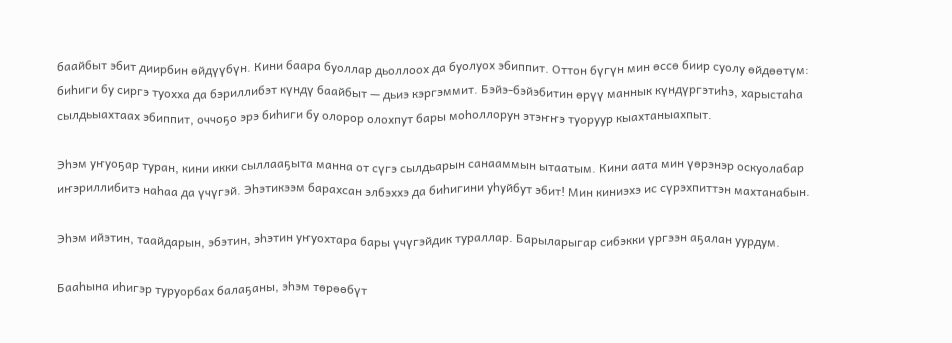баайбыт эбит диирбин өйдүүбүн. Кини баара буоллар дьоллоох да буолуох эбиппит. Оттон бүгүн мин өссө биир суолу өйдөөтүм: биһиги бу сиргэ туохха да бэриллибэт күндү баайбыт — дьиэ кэргэммит. Бэйэ-бэйэбитин өрүү маннык күндүргэтиһэ, харыстаһа сылдьыахтаах эбиппит, оччоҕо эрэ биһиги бу олорор олохпут бары моһоллорун этэҥҥэ туоруур кыахтаныахпыт.

Эһэм уҥуоҕар туран, кини икки сыллааҕыта манна от сүгэ сылдьарын санааммын ытаатым. Кини аата мин үөрэнэр оскуолабар иҥэриллибитэ наһаа да үчүгэй. Эһэтикээм барахсан элбэххэ да биһигини уһуйбут эбит! Мин киниэхэ ис сүрэхпиттэн махтанабын.

Эһэм ийэтин, таайдарын, эбэтин, эһэтин уҥуохтара бары үчүгэйдик тураллар. Барыларыгар сибэкки үргээн аҕалан уурдум.

Бааһына иһигэр туруорбах балаҕаны, эһэм төрөөбүт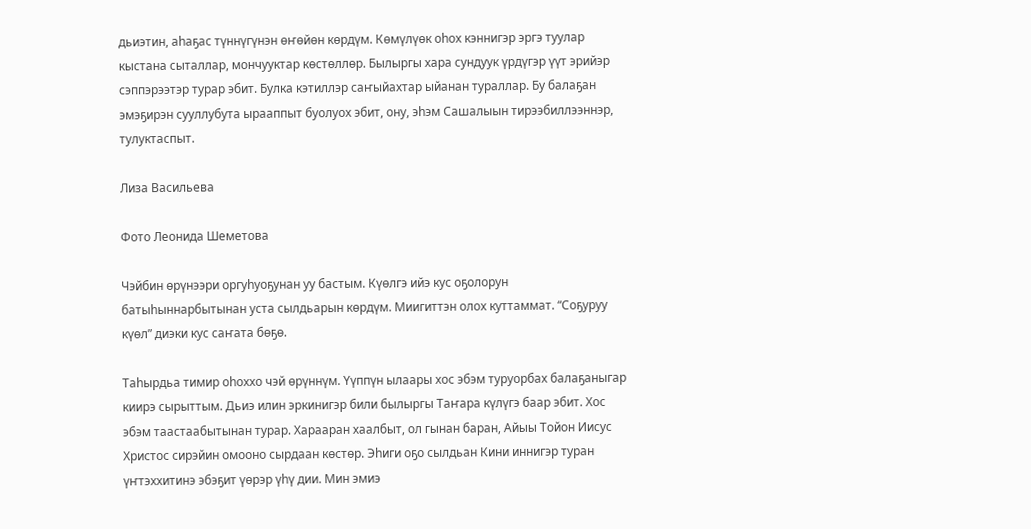дьиэтин, аһаҕас түннүгүнэн өҥөйөн көрдүм. Көмүлүөк оһох кэннигэр эргэ туулар кыстана сыталлар, мончууктар көстөллөр. Былыргы хара сундуук үрдүгэр үүт эрийэр сэппэрээтэр турар эбит. Булка кэтиллэр саҥыйахтар ыйанан тураллар. Бу балаҕан эмэҕирэн сууллубута ырааппыт буолуох эбит, ону, эһэм Сашалыын тирээбиллээннэр, тулуктаспыт.

Лиза Васильева

Фото Леонида Шеметова

Чэйбин өрүнээри оргуһуоҕунан уу бастым. Күөлгэ ийэ кус оҕолорун батыһыннарбытынан уста сылдьарын көрдүм. Миигиттэн олох куттаммат. “Соҕуруу күөл” диэки кус саҥата бөҕө.

Таһырдьа тимир оһоххо чэй өрүннүм. Үүппүн ылаары хос эбэм туруорбах балаҕаныгар киирэ сырыттым. Дьиэ илин эркинигэр били былыргы Таҥара күлүгэ баар эбит. Хос эбэм таастаабытынан турар. Харааран хаалбыт, ол гынан баран, Айыы Тойон Иисус Христос сирэйин омооно сырдаан көстөр. Эһиги оҕо сылдьан Кини иннигэр туран үҥтэххитинэ эбэҕит үөрэр үһү дии. Мин эмиэ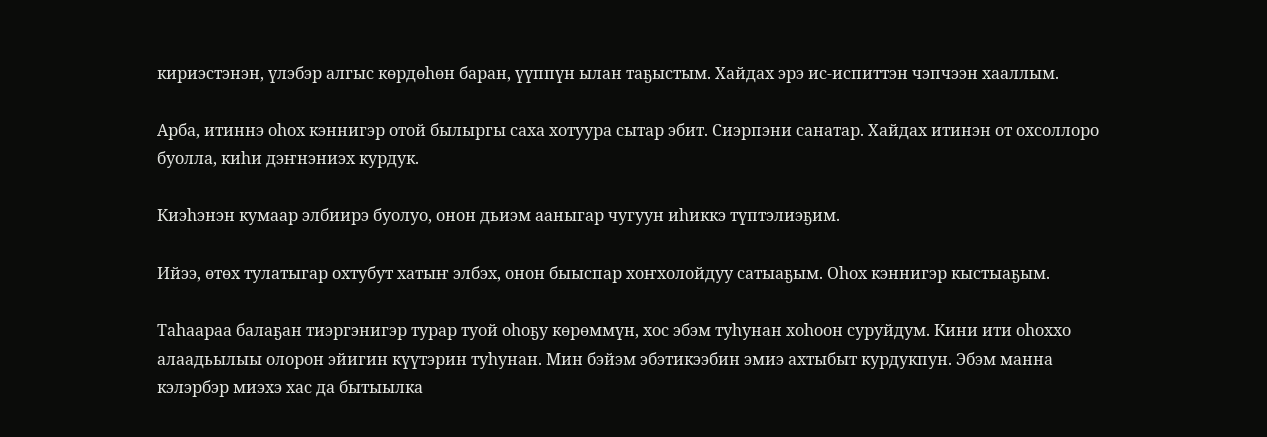кириэстэнэн, үлэбэр алгыс көрдөһөн баран, үүппүн ылан таҕыстым. Хайдах эрэ ис-испиттэн чэпчээн хааллым.

Арба, итиннэ оһох кэннигэр отой былыргы саха хотуура сытар эбит. Сиэрпэни санатар. Хайдах итинэн от охсоллоро буолла, киһи дэҥнэниэх курдук.

Киэһэнэн кумаар элбиирэ буолуо, онон дьиэм ааныгар чугуун иһиккэ түптэлиэҕим.

Ийээ, өтөх тулатыгар охтубут хатыҥ элбэх, онон быыспар хоҥхолойдуу сатыаҕым. Оһох кэннигэр кыстыаҕым.

Таһаараа балаҕан тиэргэнигэр турар туой оһоҕу көрөммүн, хос эбэм туһунан хоһоон суруйдум. Кини ити оһоххо алаадьылыы олорон эйигин күүтэрин туһунан. Мин бэйэм эбэтикээбин эмиэ ахтыбыт курдукпун. Эбэм манна кэлэрбэр миэхэ хас да бытыылка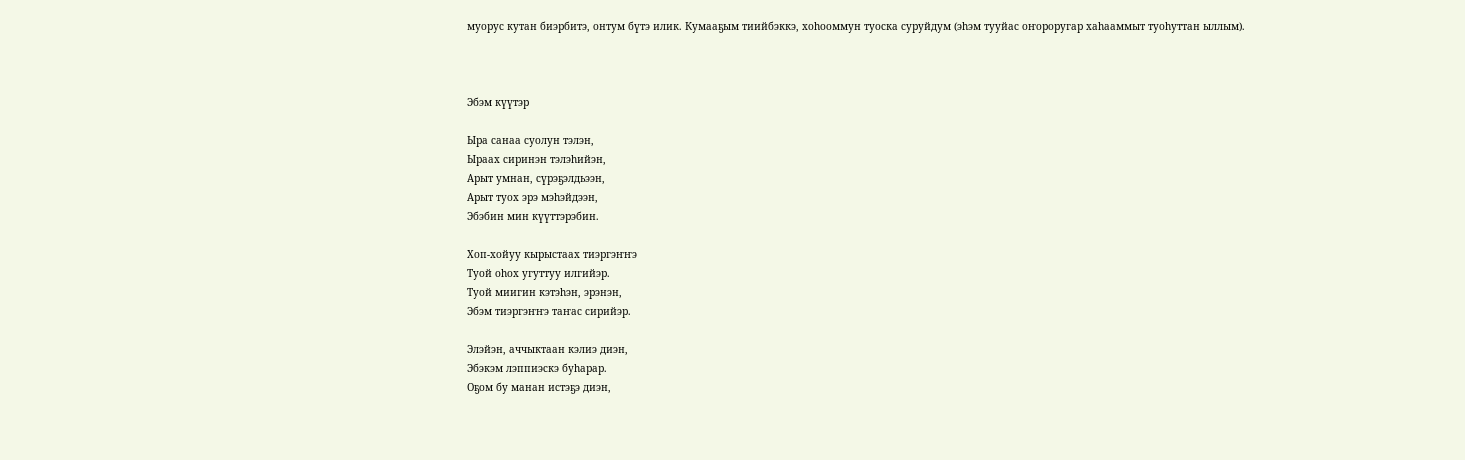муорус кутан биэрбитэ, онтум бүтэ илик. Кумааҕым тиийбэккэ, хоһооммун туоска суруйдум (эһэм тууйас оҥороругар хаһааммыт туоһуттан ыллым).



Эбэм күүтэр

Ыра санаа суолун тэлэн,
Ыраах сиринэн тэлэһийэн,
Арыт умнан, сүрэҕэлдьээн,
Арыт туох эрэ мэһэйдээн,
Эбэбин мин күүттэрэбин.

Хоп-хойуу кырыстаах тиэргэҥҥэ
Туой оһох угуттуу илгийэр.
Туой миигин кэтэһэн, эрэнэн,
Эбэм тиэргэҥҥэ таҥас сирийэр.

Элэйэн, аччыктаан кэлиэ диэн,
Эбэкэм лэппиэскэ буһарар.
Оҕом бу манан истэҕэ диэн,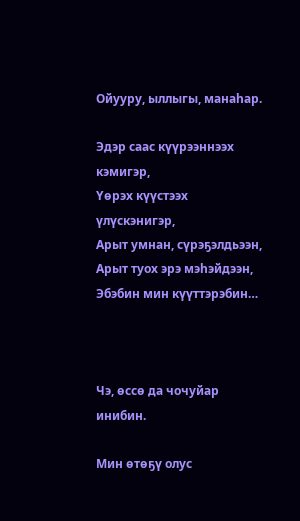Ойууру, ыллыгы, манаһар.

Эдэр саас күүрээннээх кэмигэр,
Үөрэх күүстээх үлүскэнигэр,
Арыт умнан, сүрэҕэлдьээн,
Арыт туох эрэ мэһэйдээн,
Эбэбин мин күүттэрэбин…



Чэ, өссө да чочуйар инибин.

Мин өтөҕү олус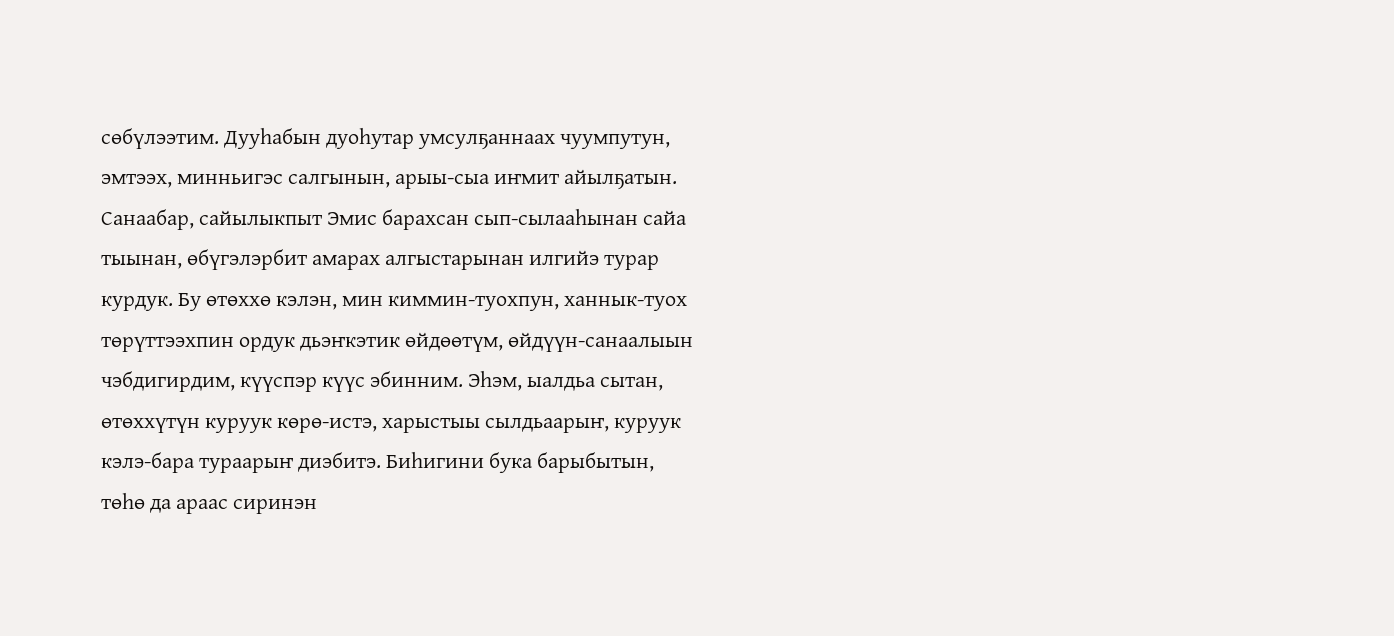сөбүлээтим. Дууһабын дуоһутар умсулҕаннаах чуумпутун, эмтээх, минньигэс салгынын, арыы-сыа иҥмит айылҕатын. Санаабар, сайылыкпыт Эмис барахсан сып-сылааһынан сайа тыынан, өбүгэлэрбит амарах алгыстарынан илгийэ турар курдук. Бу өтөххө кэлэн, мин киммин-туохпун, ханнык-туох төрүттээхпин ордук дьэҥкэтик өйдөөтүм, өйдүүн-санаалыын чэбдигирдим, күүспэр күүс эбинним. Эһэм, ыалдьа сытан, өтөххүтүн куруук көрө-истэ, харыстыы сылдьаарыҥ, куруук кэлэ-бара тураарыҥ диэбитэ. Биһигини бука барыбытын, төһө да араас сиринэн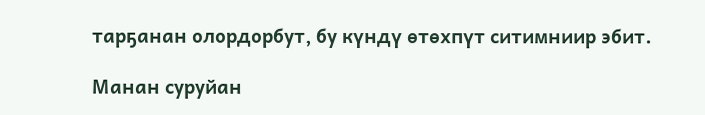тарҕанан олордорбут, бу күндү өтөхпүт ситимниир эбит.

Манан суруйан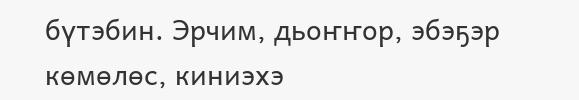бүтэбин. Эрчим, дьоҥҥор, эбэҕэр көмөлөс, киниэхэ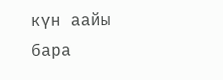күн аайы бара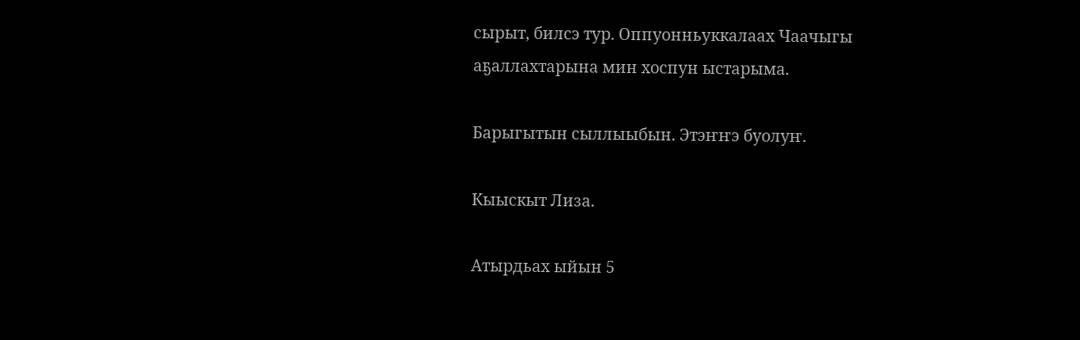сырыт, билсэ тур. Оппуонньуккалаах Чаачыгы аҕаллахтарына мин хоспун ыстарыма.

Барыгытын сыллыыбын. Этэҥҥэ буолуҥ.

Кыыскыт Лиза.

Атырдьах ыйын 5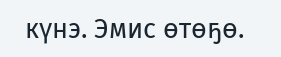күнэ. Эмис өтөҕө.